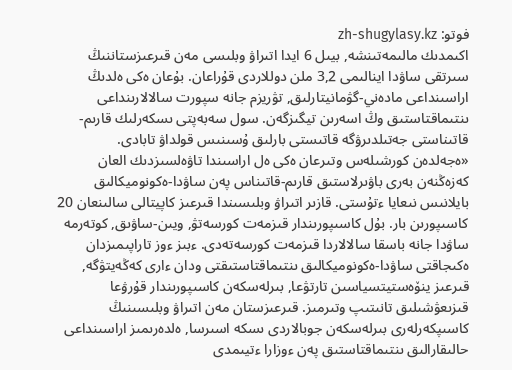فوتو: zh-shugylasy.kz
اكىمدىك مالىمەتىنشە, بيىل 6 ايدا اتىراۋ وبلىسى مەن قىرعىزستاننىڭ سىرتقى ساۋدا اينالىمى 3,2 ملن دوللاردى قۇراعان. بۇعان ەكى ەلدىڭ اراسىنداعى مادەني-گۋمانيتارلىق, تۋريزم جانە سپورت سالالارىنداعى ىنتىماقتاستىق وڭ اسەرىن تيگىزگەن. سول سەبەپتى ىسكەرلىك قارىم-قاتىناستى جەتىلدىرۋگە قاتىستى بارلىق ۇسىنىس قولداۋ تابادى.
«ەجەلدەن كورشىلەس وتىرعان ەكى ەل اراسىندا تاۋەلسىزدىك العان كەزەڭنەن بەرى باۋىرلاستىق قارىم-قاتىناس پەن ساۋدا-ەكونوميكالىق بايلانىس نىعايا ءتۇستى. قازىر اتىراۋ وبلىسىندا قىرعىز كاپيتالى سالىنعان 20 كاسىپورىن بار. بۇل كاسىپورىندار قىزمەت كورسەتۋ, ويىن-ساۋىق, كوتەرمە ساۋدا جانە باسقا سالالاردا قىزمەت كورسەتەدى. ءبىز ءوز تاراپىمىزدان ەكىجاقتى ساۋدا-ەكونوميكالىق ىنتىماقتاستىقتى ودان ءارى كەڭەيتۋگە, قىرعىز ينۆەستيتسياسىن تارتۋعا, بىرلەسكەن كاسىپورىندار قۇرۋعا قىزىعۋشىلىق تانىتىپ وتىرمىز. قىرعىزستان مەن اتىراۋ وبلىسىنىڭ كاسىپكەرلەرى بىرلەسكەن جوبالاردى ىسكە اسىرسا, ەلدەرىمىز اراسىنداعى حالىقارالىق ىنتىماقتاستىق پەن ءوزارا ءتيىمدى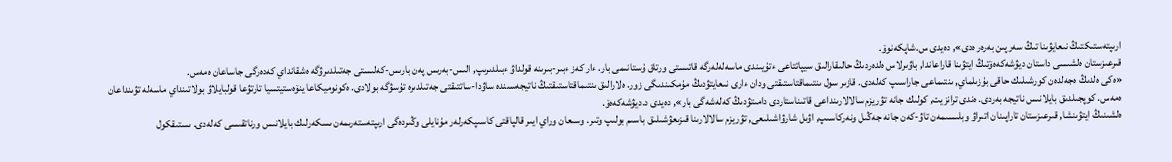ارىپتەستىكتىڭ نىعايۋىنا تىڭ سەرپىن بەرەر ەدى», دەيدى س.شاپكەنوۆ.
قىرعىزستان ەلشىسى داستان ديۋشەكەەۆتىڭ ايتۋىنا قاراعاندا, باۋىرلاس ەلدەردىڭ حالىقارالىق سيپاتتاعى ءتۇيىندى ماسەلەلەرگە قاتىستى ورتاق ۇستانىمى بار. ءار كەز ءبىر-بىرىنە قولداۋ ءبىلدىرىپ, الىس-بەرىس پەن بارىس-كەلىستى جەتىلدىرۋگە ەشقانداي كەدەرگى جاساعان ەمەس.
«ەكى ەلدىڭ ەجەلدەن كورشىلىك حاقى بۇزىلماي, ىنتىماعى جاراسىپ كەلەدى. قازىر سول ىنتىماقتاستىقتى ودان ءارى نىعايتۋدىڭ مۇمكىندىگى زور. ەلارالىق ىنتىماقتاستىقتىڭ ناتيجەسىندە ساۋدا-ساتتىقتى جەتىلدىرە تۇسۋگە بولادى. ەكونوميكاعا ينۆەستيتسيا تارتۋعا قولبايلاۋ بولاتىنداي ماسەلە تۋىنداعان ەمەس. كوپجىلدىق بايلانىس ناتيجە بەردى. ەندى ترانزيت, كولىك جانە تۋريزم سالالارىنداعى قاتىناستاردى دامىتۋدىڭ كەلەشەگى بار», دەيدى د.ديۋشەكەەۆ.
ەلشىنىڭ ايتۋىنشا, قىرعىزستان تاراپىنان اتىراۋ وبلىسىمەن تاۋ-كەن جانە جەڭىل ونەركاسىپ, اۋىل شارۋاشىلىعى, تۋريزم سالالارىنا قىزىعۋشىلىق باسىم بولىپ وتىر. وسىعان وراي ايىر قالپاقتى كاسىپكەرلەر مۇنايلى وڭىردەگى ارىپتەستەرىمەن ىسكەرلىك بايلانىس ورناتقىسى كەلەدى. ىستىقكول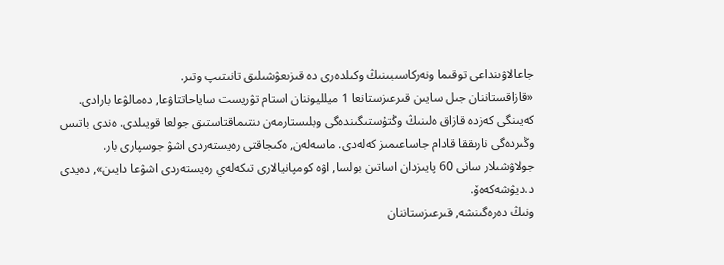جاعالاۋىنداعى توقىما ونەركاسىبىنىڭ وكىلدەرى دە قىزىعۋشىلىق تانىتىپ وتىر.
«قازاقستاننان جىل سايىن قىرعىزستانعا 1 ميلليوننان استام تۋريست ساياحاتتاۋعا, دەمالۋعا بارادى. كەيىنگى كەزدە قازاق ەلىنىڭ وڭتۇستىگىندەگى وبلىستارمەن ىنتىماقتاستىق جولعا قويىلدى. ەندى باتىس وڭىردەگى نارىققا قادام جاساعىمىز كەلەدى. ماسەلەن, ەكىجاقتى رەيستەردى اشۋ جوسپارى بار. جولاۋشىلار سانى 60 پايىزدان اساتىن بولسا, اۋە كومپانيالارى تىكەلەي رەيستەردى اشۋعا دايىن», دەيدى د.ديۋشەكەەۆ.
ونىڭ دەرەگىنشە, قىرعىزستاننان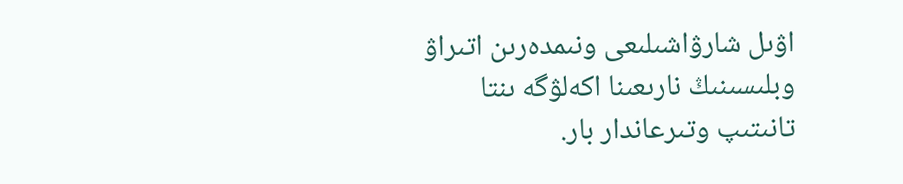اۋىل شارۋاشىلىعى ونىمدەرىن اتىراۋ وبلىسىنىڭ نارىعىنا اكەلۋگە ىنتا تانىتىپ وتىرعاندار بار.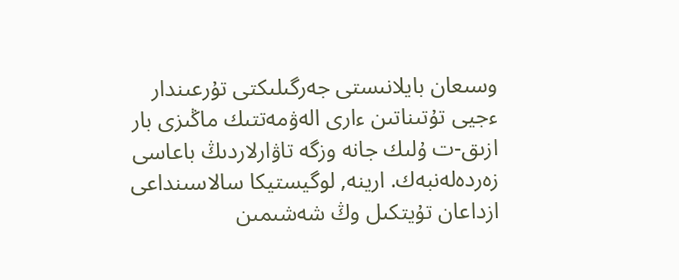وسىعان بايلانىستى جەرگىلىكتى تۇرعىندار ءجيى تۇتىناتىن ءارى الەۋمەتتىك ماڭىزى بار ازىق-ت ۇلىك جانە وزگە تاۋارلاردىڭ باعاسى زەردەلەنبەك. ارينە, لوگيستيكا سالاسىنداعى ازداعان تۇيتكىل وڭ شەشىمىن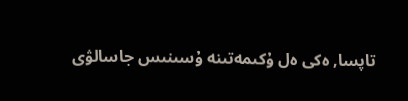تاپسا, ەكى ەل ۇكىمەتىنە ۇسىنىس جاسالۋى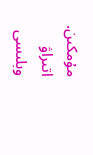مۇمكىن.
اتىراۋ وبلىسى